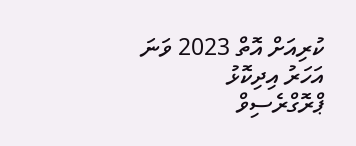ކުރިއަށް އޮތް 2023 ވަނަ އަހަރު އިދިކޮޅު ޕްރޮގްރެސިވް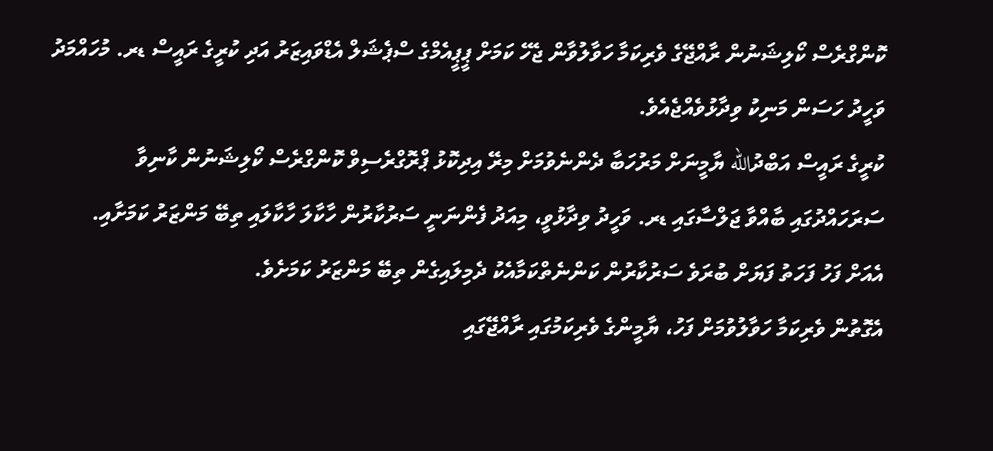ކޮންގްރެސް ކޯލިޝަނުން ރާއްޖޭގެ ވެރިކަމާ ހަވާލުވާން ޖެހޭ ކަމަށް ޕީޕީއެމްގެ ސްޕެޝަލް އެޑްވައިޒަރު އަދި ކުރީގެ ރައީސް ޑރ. މުހައްމަދު ވަހީދު ހަސަން މަނިކު ވިދާޅުވެއްޖެއެވެ.
ކުރީގެ ރައީސް އަބްދުالله ޔާމީނަށް މަރުހަބާ ދެންނެވުމަށް މިރޭ އިދިކޮޅު ޕްރޮގްރެސިވް ކޮންގްރެސް ކޯލިޝަނުން ކާނިވާ ސަރަހައްދުގައި ބާއްވާ ޖަލްސާގައި ޑރ. ވަހީދު ވިދާޅުވީ، މިއަދު ފެންނަނީ ސަރުކާރުން ހާކާލަ ހާކާލައި ތިބޭ މަންޒަރު ކަމަށާއި. އެއަށް ފަހު ފަހަތު ފަޔަށް ބުރަވެ ސަރުކާރުން ކަންނެތްކަމާއެކު ދެމިލައިގެން ތިބޭ މަންޒަރު ކަމަށެވެ.
އެގޮތުން ވެރިކަމާ ހަވާލުވުމަށް ފަހު، ޔާމީންގެ ވެރިކަމުގައި ރާއްޖޭގައި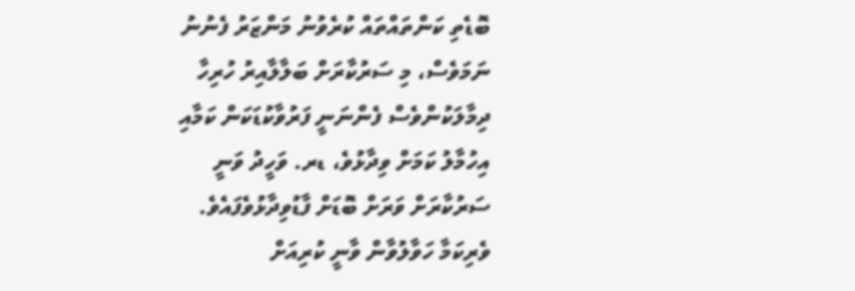ބޮޑެތި ކަންތައްތައް ކުރެވުނު މަންޒަރު ފެނުނު ނަމަވެސް، މި ސަރުކާރަށް ބަލާލާއިރު ހުރިހާ ދިމާލަކުންވެސް ފެންނަނީ ފަރުވާކުޑަކަން ކަމާއި އިހުމާލު ކަމަށް ވިދާޅުވެ، ޑރ. ވަހީދު ވަނީ ސަރުކާރަށް ވަރަށް ބޮޑަށް ފާޑުވިދާޅުވެފައެވެ.
ވެރިކަމާ ހަވާލުވާން ވާނީ ކުރިއަށް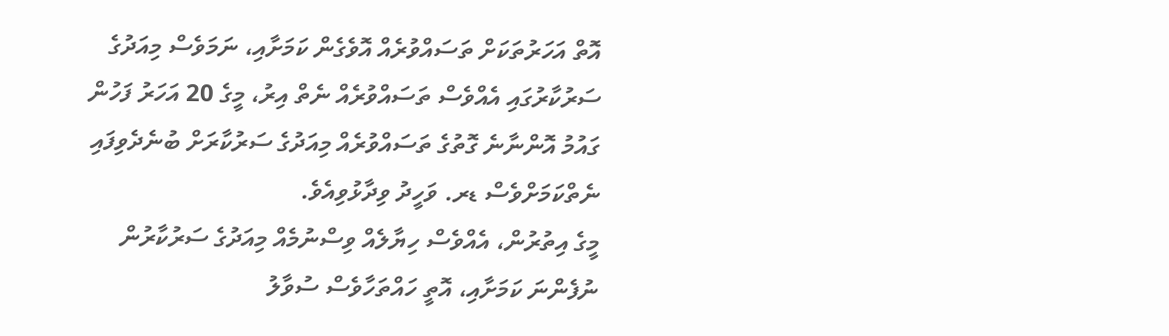އޮތް އަހަރުތަކަށް ތަސައްވުރެއް އޮވެގެން ކަމަށާއި، ނަމަވެސް މިއަދުގެ ސަރުކާރުގައި އެއްވެސް ތަސައްވުރެއް ނެތް އިރު، މީގެ 20 އަހަރު ފަހުން ގައުމު އޮންނާނެ ގޮތުގެ ތަސައްވުރެއް މިއަދުގެ ސަރުކާރަށް ބުނެދެވިފައި ނެތްކަމަށްވެސް ޑރ. ވަހީދު ވިދާޅުވިއެވެ.
މީގެ އިތުރުން، އެއްވެސް ހިޔާލެއް ވިސްނުމެއް މިއަދުގެ ސަރުކާރުން ނުފެންނަ ކަމަށާއި، އޮތީ ހައްތަހާވެސް ސުވާލު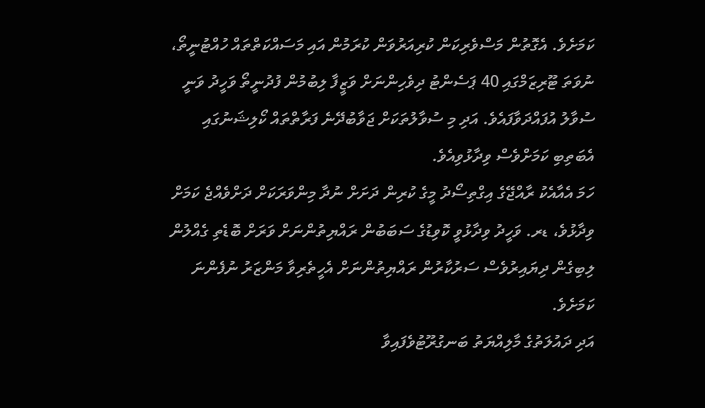ކަމަށެވެ. އެގޮތުން މަސްވެރިކަން ކުރިއަރުވަން ކުރަމުން އައި މަސައްކަތްތައް ހުއްޓުނީތޯ، ނުވަތަ ޓޫރިޒަމްގައި 40 ޕަސެންޓު ދިވެހިންނަށް ވަޒީފާ ލިބުމުން ފުދުނީތޯ ވަހީދު ވަނީ ސުވާލު އުފައްދަވާފައެވެ. އަދި މި ސުވާލުތަކަށް ޖަވާބުދޭނެ ފަރާތްތައް ކޯލިޝަނުގައި އެބަތިބި ކަމަށްވެސް ވިދާޅުވިއެވެ.
ހަމަ އެއާއެކު ރާއްޖޭގެ އިގްތިސޯދު މީގެ ކުރިން ދަށަށް ނުދާ މިންވަރަކަށް ދަށްވެއްޖެ ކަމަށް ވިދާޅުވެ، ޑރ. ވަހީދު ވިދާޅުވީ ކޮވިޑުގެ ސަބަބުން ރައްޔިތުންނަށް ވަރަށް ބޮޑެތި ގެއްލުން ލިބިގެން ދިޔައިރުވެސް ސަރުކާރުން ރައްޔިތުންނަށް އެހީތެރިވާ މަންޒަރު ނުފެންނަ ކަމަށެވެ.
އަދި ދައުލަތުގެ މާލިއްޔަތު ބަނގުރޫޓުވެފައިވާ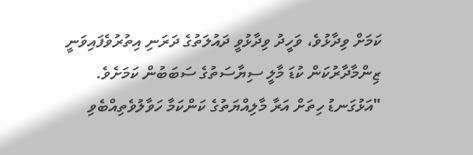ކަމަށް ވިދާޅުވެ، ވަހީދު ވިދާޅުވީ ދައުލަތުގެ ދަރަނި އިތުރުވެފައިވަނީ ޒިންމާދާރުކަން ކުޑަ މާލީ ސިޔާސަތުގެ ސަބަބުން ކަމަށެވެ.
"އަޅުގަނޑު ހިތަށް އަރާ މާލިއްޔަތުގެ ކަންކަމާ ހަވާލުވެތިއްބެވި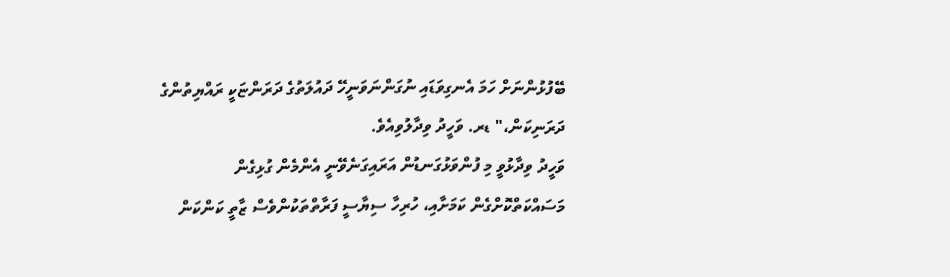ބޭފުޅުންނަށް ހަމަ އެނގިވަޑައި ނުގަންނަވަނީހޭ ދައުލަތުގެ ދަރަންޏަކީ ރައްޔިތުންގެ ދަރަނިކަން،" ޑރ. ވަހީދު ވިދާލުވިއެވެ.
ވަހީދު ވިދާޅުވީ މި ފުންވަޅުގަނޑުން އަރައިގަނެވޭނީ އެންމެން ގުޅިގެން މަސައްކަތްކޮށްގެން ކަމަށާއި، ހުރިހާ ސިޔާސީ ފަރާތްތަކުންވެސް ޒާތީ ކަންކަން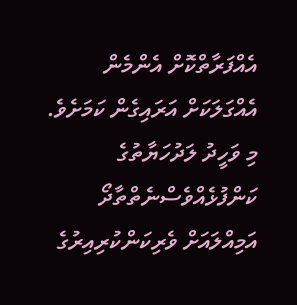އެއްފަރާތްކޮށް އެންމެން އެއްގަލަކަށް އަރައިގެން ކަމަށެވެ.
މި ވަހީދު ލަދުހަޔާތުގެ ކަންފުޅެއްވެސްނެތްތާދޯ އަމިއްލައަށް ވެރިކަންކުރިއިރުގެ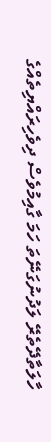ހާލަތާދޭތެރޭ ލަދުނުގަނޭތަ ހަމަ ގާއިމުވެސް ދިވެހިރައްޔިތެއްގެ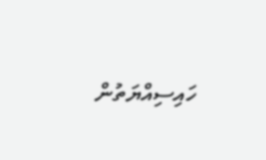ހައިސިއްޔަތުން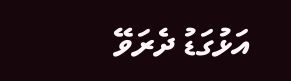އަޅުގަޑު ދެރަވޭ